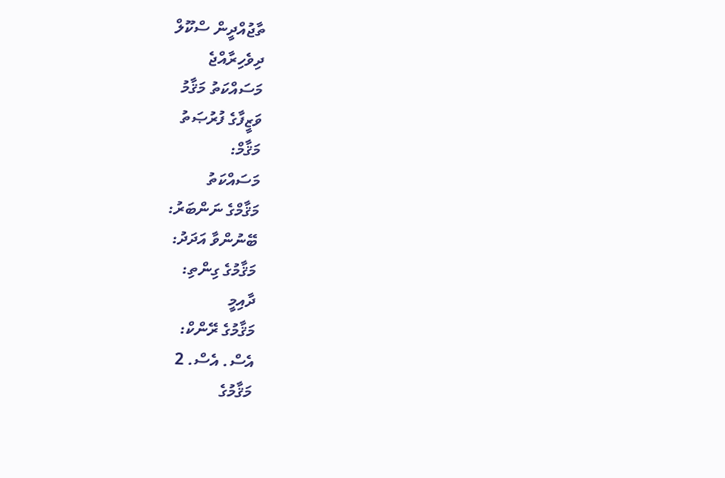ތާޖުއްދީން ސްކޫލް
ދިވެހިރާއްޖެ
މަސައްކަތު މަޤާމު
ވަޒީފާގެ ފުރުޞަތު
މަޤާމް:
މަސައްކަތު
މަޤާމްގެ ނަންބަރު:
ބޭނުންވާ އަދަދު:
މަޤާމުގެ ގިންތި:
ދާއިމީ
މަޤާމުގެ ރޭންކް:
އެސް. އެސް. 2
މަޤާމުގެ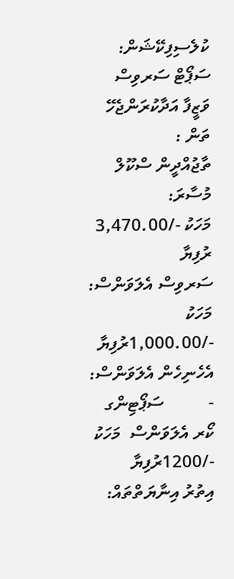ކުލެސިފިކޭޝަން:
ސަޕޯޓް ސަރވިސް
ވަޒީފާ އަދާކުރަންޖެހޭ ތަން :
ތާޖުއްދީން ސްކޫލް
މުސާރަ:
މަހަކު -/3,470.00 ރުފިޔާ
ސަރވިސް އެލަވަންސް:
މަހަކު -/1,000.00ރުފިޔާ
އެހެނިހެން އެލަވަންސް:
-          ސަޕޯޓިންގ ކޯރ އެލަވަންސް  މަހަކު -/1200ރުފިޔާ
އިތުރު އިނާޔަތްތައް: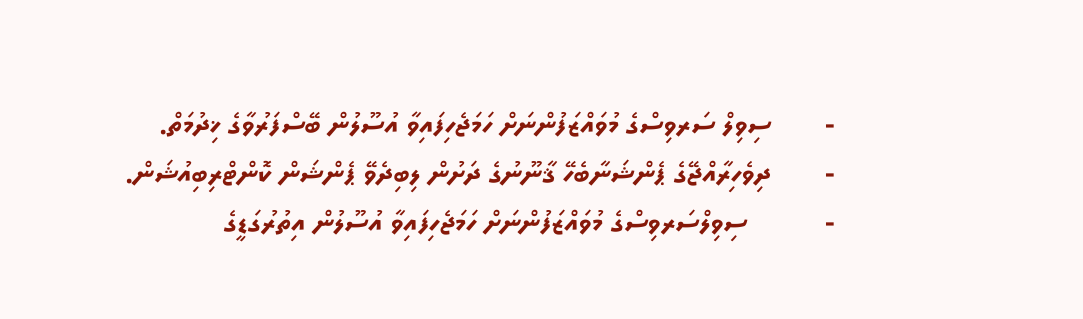-       ސިވިލް ސަރވިސްގެ މުވައްޒަފުންނަށް ހަމަޖެހިފައިވާ އުސޫލުން ބޭސްފަރުވާގެ ޚިދުމަތް.
-       ދިވެހިރާއްޖޭގެ ޕެންޝަނާބެހޭ ޤާނޫނުގެ ދަށުން ލިބިދެވޭ ޕެންޝަން ކޮންޓްރިބިއުޝަން.
-          ސިވިލްސަރވިސްގެ މުވައްޒަފުންނަށް ހަމަޖެހިފައިވާ އުސޫލުން އިތުރުގަޑީގެ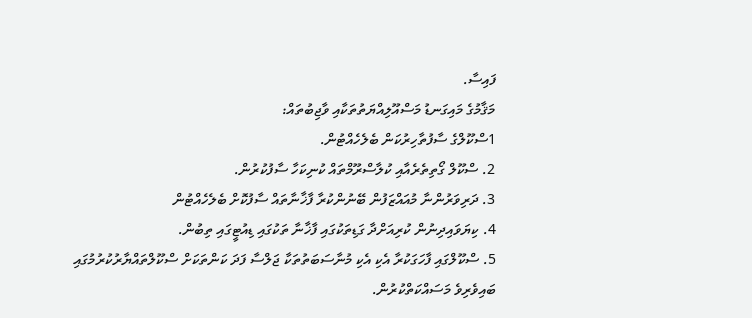ފައިސާ.
މަޤާމުގެ މައިގަނޑު މަސްއޫލިއްޔަތުތަކާއި ވާޖިބުތައް:
1ސްކޫލްގެ ސާފުތާހިރުކަން ބެލެހެއްޓުން.
2. ސްކޫލް ގޯތިތެރެއާއި ކުލާސްރޫމްތައް ކުނިކަހާ ސާފުކުރުން.
3. ދަރިވަރުންނާ މުއައްޒަފުން ބޭނުންކުރާ ފާޚާނާތައް ސާފުކޮށް ބެލެހެއްޓުން
4. ކިޔަވައިދިނުން ކުރިއަށްދާ ގަޑިތަކުގައި ފާޚާނާ ތަކުގައި ޑިއުޓީގައި ތިބުން.
5. ސްކޫލްގައި ފާހަގަކުރާ އެކި އެކި މުނާސަބަތުތަކާ ޖަލްސާ ފަދަ ކަންތަކަށް ސްކޫލްތައްޔާރުކުރުމުގައި ބައިވެރިވެ މަސައްކަތްކުރުން.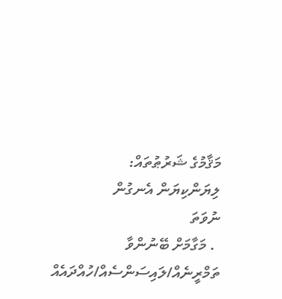މަޤާމުގެ ޝަރުޠުތައް:
ލިޔަންކިޔަން އެނގުން
ނުވަތަ
 . މަގާމަށް ބޭނުންވާ ތަމްރީނެއް/ލައިސަންސެއް/ހުއްދައެއް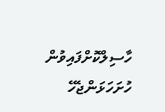ހާސިލްކޮށްފައިވުން
ހުށަހަޅަންޖެހޭ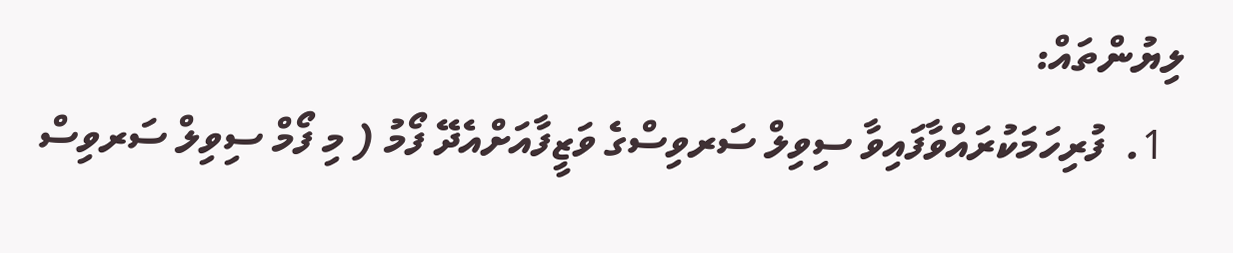ލިޔުންތައް:
  1.  ފުރިހަމަކުރައްވާފައިވާ ސިވިލް ސަރވިސްގެ ވަޒީފާއަށްއެދޭ ފޯމު ( މި ފޯމް ސިވިލް ސަރވިސް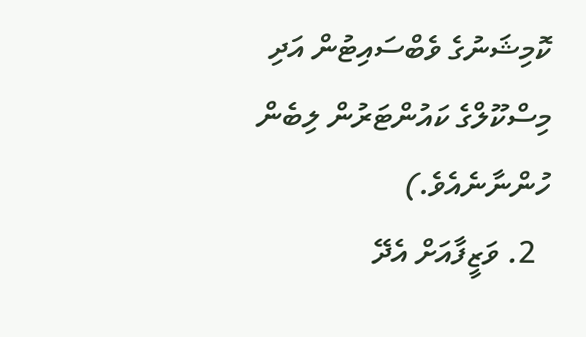ކޮމިޝަނުގެ ވެބްސައިޓުން އަދި މިސްކޫލްގެ ކައުންޓަރުން ލިބެން ހުންނާނެއެވެ.)
  2. ވަޒީފާއަށް އެދޭ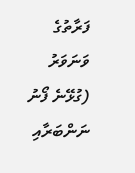ފަރާތުގެ ވަނަވަރު (ގުޅޭނެ ފޯނު ނަންބަރާއި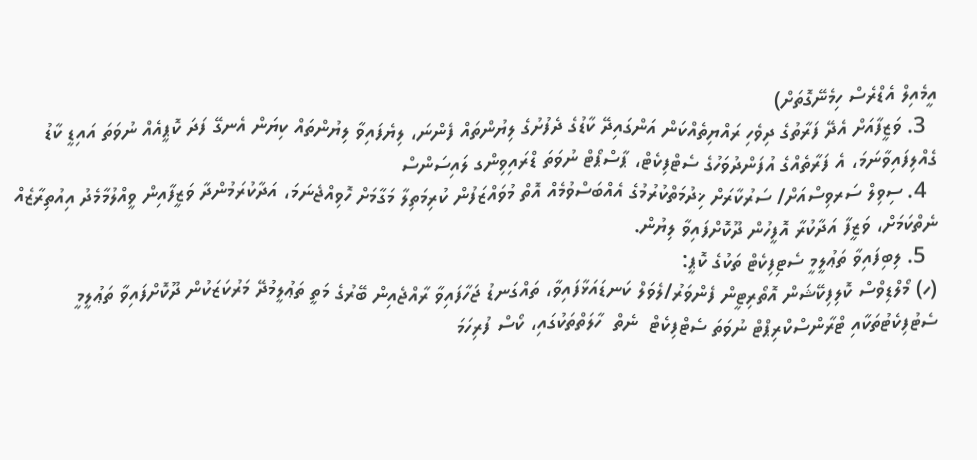އީމެއިލް އެޑްރެސް ހިމެނޭގޮތަށް)
  3. ވަޒީފާއަށް އެދޭ ފަރާތުގެ ދިވެހި ރައްޔިތެއްކަން އަންގައިދޭ ކާޑުގެ ދެފުށުގެ ލިޔުންތައް ފެންނަ، ލިޔެފައިވާ ލިޔުންތައް ކިޔަން އެނގޭ ފަދަ ކޮޕީއެއް ނުވަތަ އައިޑީ ކާޑު ގެއްލިފައިވާނަމަ، އެ ފަރާތެއްގެ އުފަންދުވަހުގެ ސެޓްފިކެޓް، ޕާސްޕޯޓް ނުވަތަ ޑްރައިވިންގ ލައިސަންސް
  4. ސިވިލް ސަރވިސްއަށް/ ސަރުކާރަށް ޚިދުމަތްކުރުމުގެ އެއްބަސްވުމެއް އޮތް މުވައްޒަފުން ކުރިމަތިލާ މަގާމަށް ހޮވިއްޖެނަމަ، އަދާކުރަމުންދާ ވަޒީފާއިން ވީއްލުމާމެދު އިއުތިރާޒެއް ނެތްކަމަށް، ވަޒީފާ އަދާކުރާ އޮފީހުން ދޫކޮށްފައިވާ ލިޔުން.
  5. ލިބިފައިވާ ތަޢުލީމީ ސެޓިފިކެޓް ތަކުގެ ކޮޕީ:
(ހ) މޯލްޑިވްސް ކޮލިފިކޭޝަން އޮތޯރިޓީން ފެންވަރު/ލެވަލް ކަނޑައަޅާފައިވާ، ތައްގަނޑު ޖަހާފައިވާ ރާއްޖެއިން ބޭރުގެ މަތީ ތަޢުލީމުދޭ މަރުކަޒަކުން ދޫކޮށްފައިވާ ތަޢުލީމީ ސެޓުފިކެޓުތަކާއި ޓްރާންސްކްރިޕްޓް ނުވަތަ ސެޓްފިކެޓް  ނެތް  ހާލަތްތަކުގައި، ކޯސް ފުރިހަމަ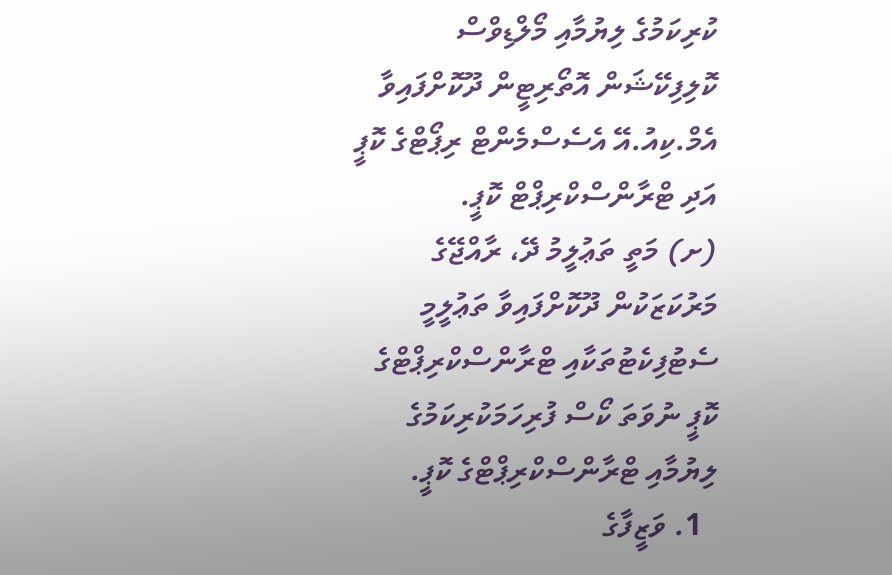ކުރިކަމުގެ ލިޔުމާއި މޯލްޑިވްސް ކޮލިފިކޭޝަން އޮތޯރިޓީން ދޫކޮށްފައިވާ އެމް.ކިއު.އޭ އެސެސްމެންޓް ރިޕޯޓްގެ ކޮޕީ އަދި ޓްރާންސްކްރިޕްޓް ކޮޕީ.
(ށ) މަތީ ތަޢުލީމު ދޭ، ރާއްޖޭގެ މަރުކަޒަކުން ދޫކޮށްފައިވާ ތަޢުލީމީ ސެޓުފިކެޓުތަކާއި ޓްރާންސްކްރިޕްޓްގެ ކޮޕީ ނުވަތަ ކޯސް ފުރިހަމަކުރިކަމުގެ ލިޔުމާއި ޓްރާންސްކްރިޕްޓްގެ ކޮޕީ.
  1. ވަޒީފާގެ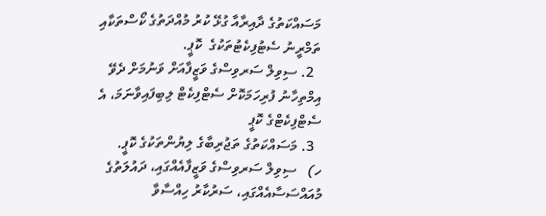މަސައްކަތުގެ ދާއިރާއާ ގުޅޭ ކުރު މުއްދަތުގެ ކޯސްތަކާއި ތަމްރީނު ސެޓުފިކެޓުތަކުގެ  ކޮޕީ.
  2. ސިވިލް ސަރވިސްގެ ވަޒީފާއަށް ވަނުމަށް ދެވޭ އިމްތިހާނު ފުރިހަމަކޮށް ސެޓްފިކެޓް ލިބިފައިވާނަމަ، އެ ސެޓްފިކެޓްގެ ކޮޕީ
  3. މަސައްކަތުގެ ތަޖުރިބާގެ ލިޔުންތަކުގެ ކޮޕީ.
ހ)   ސިވިލް ސަރވިސްގެ ވަޒީފާއެއްގައި، ދައުލަތުގެ މުއައްސަސާއެއްގައި، ސަރުކާރު ހިއްސާވާ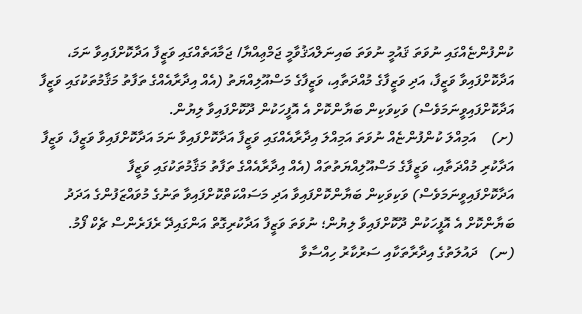ކުންފުންޏެއްގައި ނުވަތަ ޤައުމީ ނުވަތަ ބައިނަލްއަޤުވާމީ ޖަމްޢިއްޔާ/ ޖަމާއަތެއްގައި ވަޒީފާ އަދާކޮށްފައިވާ ނަމަ، އަދާކޮށްފައިވާ ވަޒީފާ، އަދި ވަޒީފާގެ މުއްދަތާއި، ވަޒީފާގެ މަސްއޫލިއްޔަތު (އެއް އިދާރާއެއްގެ ތަފާތު މަޤާމުތަކުގައި ވަޒީފާ އަދާކޮށްފައިވީނަމަވެސް) ވަކިވަކިން ބަޔާންކޮށް އެ އޮފީހަކުން ދޫކޮށްފައިވާ ލިޔުން.
(ށ)    އަމިއްލަ ކުންފުންޏެއް ނުވަތަ އަމިއްލަ އިދާރާއެއްގައި ވަޒީފާ އަދާކޮށްފައިވާ ނަމަ އަދާކޮށްފައިވާ ވަޒީފާ، ވަޒީފާ އަދާކުރި މުއްދަތާއި، ވަޒީފާގެ މަސްއޫލިއްޔަތުތައް (އެއް އިދާރާއެއްގެ ތަފާތު މަޤާމުތަކުގައި ވަޒީފާ އަދާކޮށްފައިވީނަމަވެސް) ވަކިވަކިން ބަޔާންކޮށްފައިވާ އަދި މަސައްކަތްކޮށްފައިވާ ތަނުގެ މުވައްޒަފުންގެ އަދަދު ބަޔާންކޮށް އެ އޮފީހަކުން ދޫކޮށްފައިވާ ލިޔުން؛ ނުވަތަ ވަޒީފާ އަދާކުރިގޮތް އަންގައިދޭ ރެފަރެންސް ޗެކް ފޯމު.
(ނ)   ދައުލަތުގެ އިދާރާތަކާއި ސަރުކާރު ހިއްސާވާ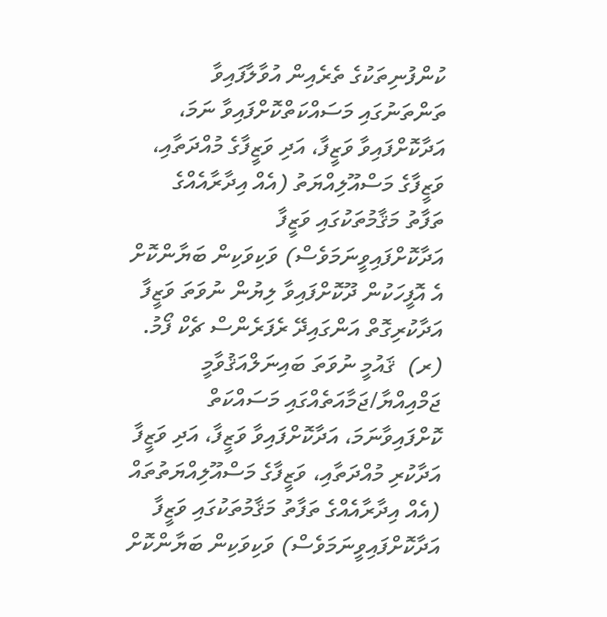ކުންފުނިތަކުގެ ތެރެއިން އުވާލާފައިވާ ތަންތަނުގައި މަސައްކަތްކޮށްފައިވާ ނަމަ،  އަދާކޮށްފައިވާ ވަޒީފާ، އަދި ވަޒީފާގެ މުއްދަތާއި، ވަޒީފާގެ މަސްއޫލިއްޔަތު (އެއް އިދާރާއެއްގެ ތަފާތު މަޤާމުތަކުގައި ވަޒީފާ އަދާކޮށްފައިވީނަމަވެސް) ވަކިވަކިން ބަޔާންކޮށް އެ އޮފީހަކުން ދޫކޮށްފައިވާ ލިޔުން ނުވަތަ ވަޒީފާ އަދާކުރިގޮތް އަންގައިދޭ ރެފަރެންސް ޗެކް ފޯމު.
(ރ)  ޤައުމީ ނުވަތަ ބައިނަލްއަޤުވާމީ ޖަމްއިއްޔާ/ޖަމާއަތެއްގައި މަސައްކަތް ކޮށްފައިވާނަމަ، އަދާކޮށްފައިވާ ވަޒީފާ، އަދި ވަޒީފާ އަދާކުރި މުއްދަތާއި، ވަޒީފާގެ މަސްއޫލިއްޔަތުތައް (އެއް އިދާރާއެއްގެ ތަފާތު މަޤާމުތަކުގައި ވަޒީފާ އަދާކޮށްފައިވީނަމަވެސް) ވަކިވަކިން ބަޔާންކޮށް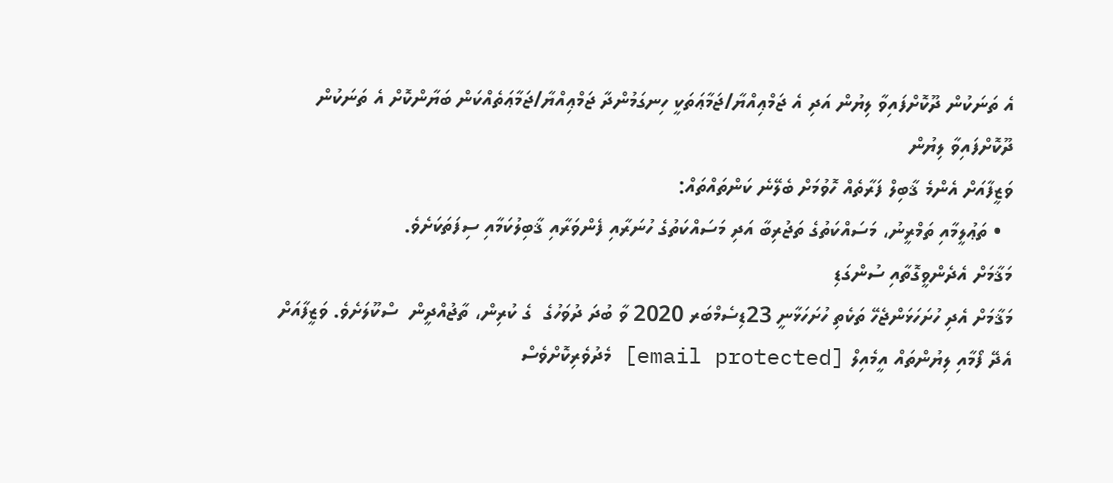އެ ތަނަކުން ދޫކޮށްފައިވާ ލިޔުން އަދި އެ ޖަމްޢިއްޔާ/ޖަމާޢަތަކީ ހިނގަމުންދާ ޖަމްޢިއްޔާ/ޖަމާޢަތެއްކަން ބަޔާންކޮށް އެ ތަނަކުން ދޫކޮށްފައިވާ ލިޔުން
ވަޒީފާއަށް އެންމެ ޤާބިލް ފަރާތެއް ހޮވުމަށް ބެލޭނެ ކަންތައްތައް:
  • ތަޢުލީމާއި ތަމްރީނު، މަސައްކަތުގެ ތަޖުރިބާ އަދި މަސައްކަތުގެ ހުނަރާއި ފެންވަރާއި ޤާބިލުކަމާއި ސިފަތަކަށެވެ.
މަޤާމަށް އެދެންވީގޮތާއި ސުންގަޑި
މަޤާމަށް އެދި ހުށަހަޅަންޖެހޭ ތަކެތި ހުށަހަޅާނީ 23ޑިސެމްބަރ 2020 ވާ ބުދަ ދުވަހުގެ  ގެ ކުރިން، ތާޖުއްދީން  ސްކޫލަށެވެ. ވަޒީފާއަށް އެދޭ ފޯމާއި ލިޔުންތައް އީމެއިލް [email protected] މެދުވެރިކޮށްވެސް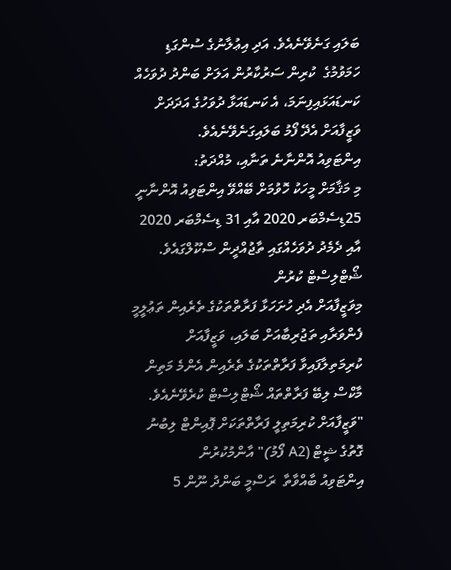ބަލައި ގަނެވޭނެއެވެ. އަދި އިޢުލާނުގެ ސުންގަޑި ހަމަވުމުގެ  ކުރިން ސަރުކާރުން އަލަށް ބަންދު ދުވަހެއް ކަނޑައަޅައިފިނަމަ، އެ ކަނޑައަޅާ ދުވަހުގެ އަދަދަށް ވަޒީފާއަށް އެދޭ ފޯމު ބަލައިގަނެވޭނެއެވެ.
އިންޓަވިއު އޮންނާނެ ތަނާއި، މުއްދަތު:
މި މަޤާމަށް މީހަކު ހޮވުމަށް ބޭއްވޭ އިންޓަވިއު އޮންނާނީ 25ޑިސެމްބަރ 2020 އާއި 31 ޑިސެމްބަރ 2020 އާއި ދެމެދު ދުވަހެއްގައި ތާޖުއްދީން ސްކޫލްގައެވެ.
ޝޯޓްލިސްޓް ކުރުން
މިވަޒީފާއަށް އެދި ހުށަހަޅާ ފަރާތްތަކުގެ ތެރެއިން ތަޢުލީމީ ފެންވަރާއި ތަޖުރިބާއަށް ބަލައި، ވަޒީފާއަށް ކުރިމަތިލާފައިވާ ފަރާތްތަކުގެ ތެރެއިން އެންމެ މަތިން މާކްސް ލިބޭ ފަރާތްތައް ޝޯޓްލިސްޓް ކުރެވޭނެއެވެ.
"ވަޒީފާއަށް ކުރިމަތިލީ ފަރާތްތަކަށް ޕޮއިންޓް ލިބުނު ގޮތުގެ ޝީޓް (A2 ފޯމު)" އާންމުކުރުން
އިންޓަވިއު ބާއްވާތާ  ރަސްމީ ބަންދު ނޫން 5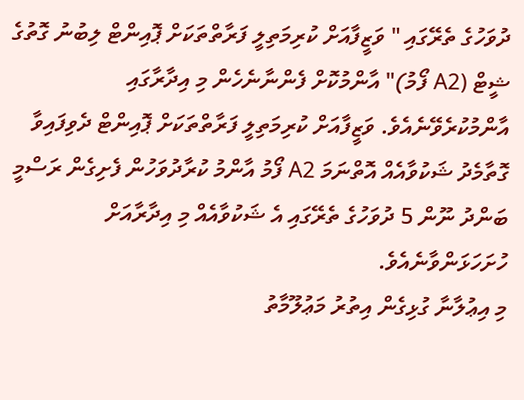ދުވަހުގެ ތެރޭގައި " ވަޒީފާއަށް ކުރިމަތިލީ ފަރާތްތަކަށް ޕޮއިންޓް ލިބުނު ގޮތުގެ ޝީޓް (A2 ފޯމު)" އާންމުކޮށް ފެންނާނެހެން މި އިދާރާގައި އާންމުކުރެވޭނެއެވެ. ވަޒީފާއަށް ކުރިމަތިލީ ފަރާތްތަކަށް ޕޮއިންޓް ދެވިފައިވާ ގޮތާމެދު ޝަކުވާއެއް އޮތްނަމަ A2 ފޯމު އާންމު ކުރާދުވަހުން ފެށިގެން ރަސްމީ ބަންދު ނޫން 5 ދުވަހުގެ ތެރޭގައި އެ ޝަކުވާއެއް މި އިދާރާއަށް ހުށަހަޅަންވާނެއެވެ.
މި އިޢުލާނާ ގުޅިގެން އިތުރު މަޢުލޫމާތު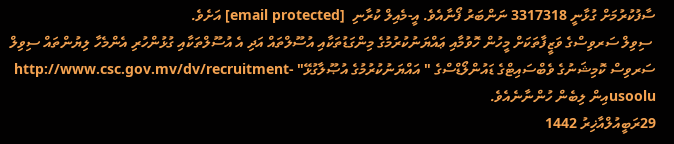ސާފުކުރުމަށް ގުޅާނީ 3317318 ނަންބަރު ފޯނާއެވެ. އީ-މެއިލް ކުރާނި  [email protected] އަށެވެ.
 ސިވިލް ސަރވިސްގެ ވަޒީފާތަކަށް މީހުން ހޮވުމާއި ޢައްޔަނުކުރުމުގެ މިންގަޑުތަކާއި އުސޫލްތައް އަދި އެ އުސޫލްތަކާއި ގުޅުންހުރި އެންމެހާ ލިޔުންތައް ސިވިލް ސަރވިސް ކޮމިޝަނުގެ ވެބްސައިޓްގެ ޑައުންލޯޑްސްގެ " އައްޔަނުކުރުމުގެ އުޞޫލާގުޅޭ" http://www.csc.gov.mv/dv/recruitment-usooluއިން ލިބެން ހުންނާނެއެވެ.
29ރަބީއުލްއާޚިރު 1442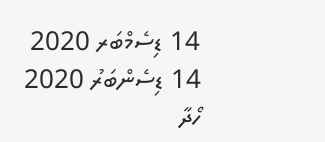14 ޑިސެމްބަރ 2020
14 ޑިސެންބަރު 2020
ހޯދާ